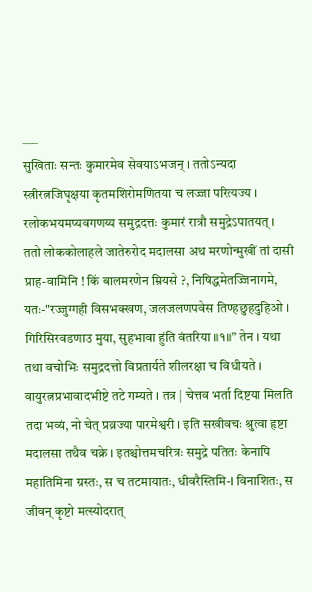___
सुखिताः सन्तः कुमारमेव सेवयाऽभजन् । ततोऽन्यदा स्त्रीरत्नजिघृक्षया कृतमशिरोमणितया च लज्जा परित्यज्य । रलोकभयमप्यवगणय्य समुद्रदत्तः कुमारं रात्रौ समुद्रेऽपातयत् । ततो लोककोलाहले जातेरुरोद मदालसा अथ मरणोन्मुखीं तां दासी प्राह-वामिनि ! किं बालमरणेन म्रियसे ?, निषिद्धमेतज्जिनागमे, यतः-"रज्जुग्गही विसभक्खण, जलजलणपवेस तिण्हछुहदुहिओ । गिरिसिरवडणाउ मुया, सुहभावा हुंति वंतरिया ॥१॥” तेन । यथा तथा वचोभिः समुद्रदत्तो विप्रतार्यते शीलरक्षा च विधीयते । वायुरत्नप्रभावादभीष्टे तटे गम्यते । तत्र | चेत्तव भर्ता दिष्टया मिलति तदा भव्यं, नो चेत् प्रव्रज्या पारमेश्वरी । इति सखीवचः श्रुत्वा हृष्टा मदालसा तथैव चक्रे । इतश्चोत्तमचरित्रः समुद्रे पतितः केनापि महातिमिना ग्रस्तः, स च तटमायातः, धीवरैस्तिमि-I विनाशितः, स जीवन् कृष्टो मत्स्योदरात्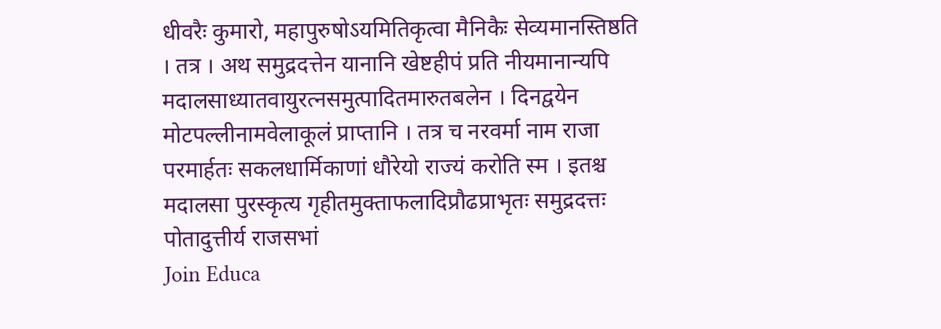धीवरैः कुमारो, महापुरुषोऽयमितिकृत्वा मैनिकैः सेव्यमानस्तिष्ठति । तत्र । अथ समुद्रदत्तेन यानानि खेष्टहीपं प्रति नीयमानान्यपि मदालसाध्यातवायुरत्नसमुत्पादितमारुतबलेन । दिनद्वयेन मोटपल्लीनामवेलाकूलं प्राप्तानि । तत्र च नरवर्मा नाम राजा परमार्हतः सकलधार्मिकाणां धौरेयो राज्यं करोति स्म । इतश्च मदालसा पुरस्कृत्य गृहीतमुक्ताफलादिप्रौढप्राभृतः समुद्रदत्तः पोतादुत्तीर्य राजसभां
Join Educa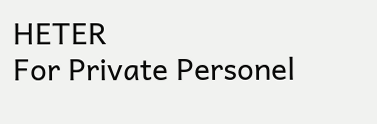HETER
For Private Personel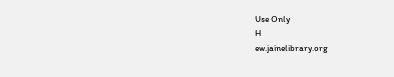Use Only
H
ew.jainelibrary.org